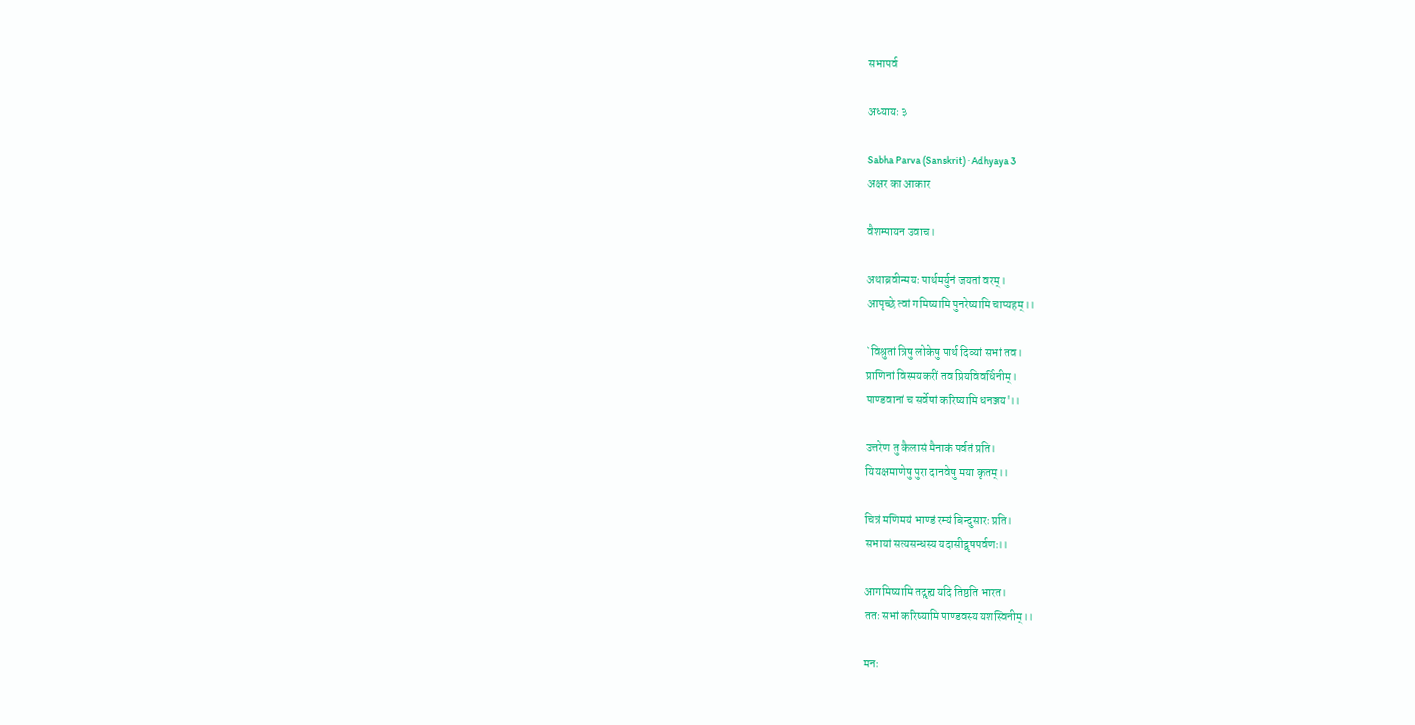सभापर्व

अध्यायः ३

Sabha Parva (Sanskrit) · Adhyaya 3
अक्षर का आकार

वैशम्पायन उवाच।

अथाब्रवीन्मयः पार्थमर्युनं जयतां वरम्।
आपृच्छे त्वां गमिष्यामि पुनरेष्यामि चाप्यहम्।।

`विश्रुतां त्रिषु लोकेषु पार्थ दिव्यां सभां तव।
प्राणिनां विस्मयकरीं तव प्रियविवर्धिनीम्।
पाण्डवानां च सर्वेषां करिष्यामि धनञ्जय'।।

उत्तरेण तु कैलासं मैनाकं पर्वतं प्रति।
यियक्षमाणेषु पुरा दानवेषु मया कृतम्।।

चित्रं मणिमयं भाण्डं रम्यं बिन्दुसारः प्रति।
सभायां सत्यसन्धस्य यदासीद्वृषपर्वणः।।

आगमिष्यामि तद्गृह्य यदि तिष्ठति भारत।
ततः सभां करिष्यामि पाण्डवस्य यशस्विनीम्।।

मनः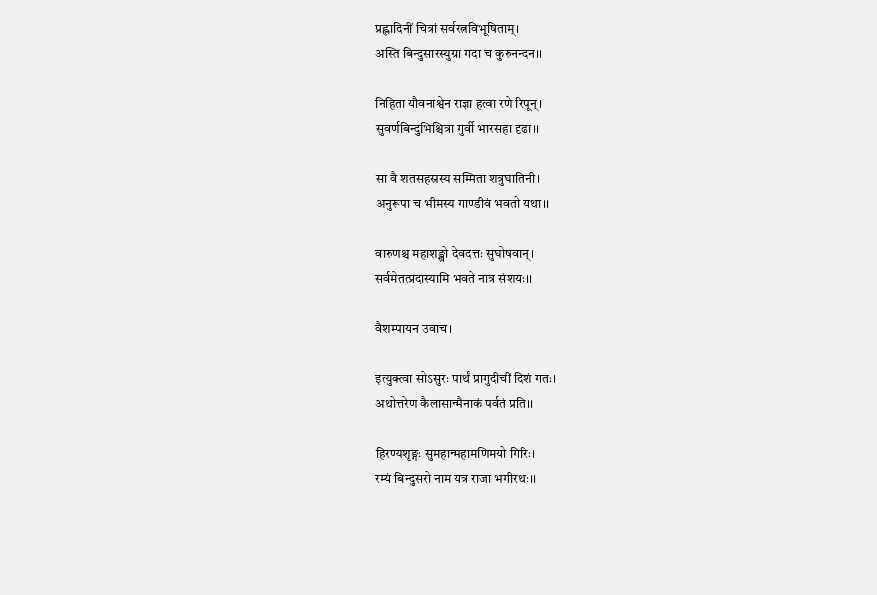प्रह्लादिनीं चित्रां सर्वरत्नविभूषिताम्।
अस्ति बिन्दुसारस्युग्रा गदा च कुरुनन्दन।।

निहिता यौवनाश्वेन राज्ञा हत्वा रणे रिपून्।
सुवर्णबिन्दुभिश्चित्रा गुर्वी भारसहा दृढा।।

सा वै शतसहस्रस्य सम्मिता शत्रुघातिनी।
अनुरूपा च भीमस्य गाण्डीवं भवतो यथा।।

वारुणश्च महाशङ्खो देवदत्तः सुघोषवान्।
सर्वमेतत्प्रदास्यामि भवते नात्र संशयः।।

वैशम्पायन उवाच।

इत्युक्त्वा सोऽसुरः पार्थं प्रागुदीचीं दिशं गतः।
अथोत्तरेण कैलासान्मैनाकं पर्वतं प्रति।।

हिरण्यशृङ्गः सुमहान्महामणिमयो गिरिः।
रम्यं बिन्दुसरो नाम यत्र राजा भगीरथः।।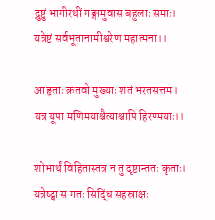द्रुष्टुं भागीरथीं गङ्गामुवास बहुलाः समाः।
यत्रेष्टं सर्वभूतानामीश्वरेण महात्मना।।

आहृताः क्रतवो मुख्याः शतं भरतसत्तम।
यत्र यूपा मणिमयाश्चैत्याश्चापि हिरण्मयाः।।

शोभार्थं विहितास्तत्र न तु दृष्टान्ततः कृताः।
यत्रेष्ट्वा स गतः सिद्धिं सहस्राक्षः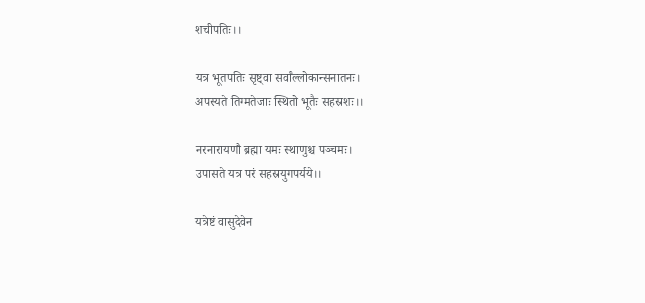शचीपतिः।।

यत्र भूतपतिः सृष्ट्वा सर्वाँल्लोकान्सनातनः।
अपस्यते तिग्मतेजाः स्थितो भूतैः सहस्रशः।।

नरनारायणौ ब्रह्मा यमः स्थाणुश्च पञ्चमः।
उपासते यत्र परं सहस्रयुगपर्यये।।

यत्रेष्टं वासुदेवेन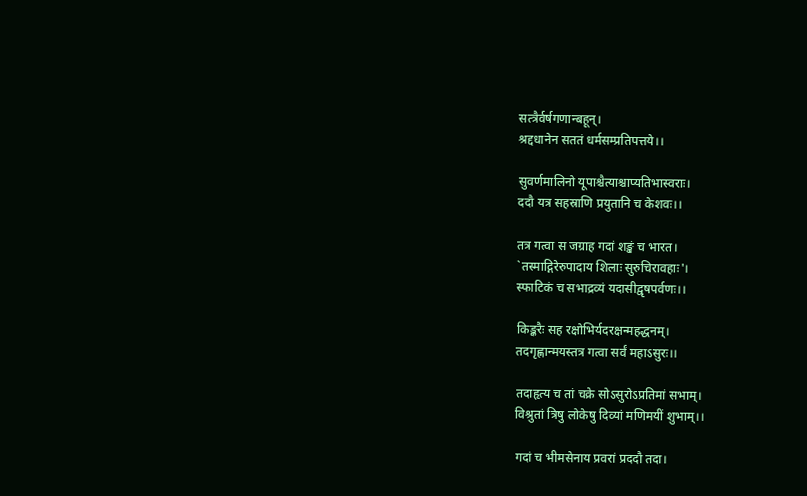सत्त्रैर्वर्षगणान्बहून्।
श्रद्दधानेन सततं धर्मसम्प्रतिपत्तये।।

सुवर्णमालिनो यूपाश्चैत्याश्चाप्यतिभास्वराः।
ददौ यत्र सहस्राणि प्रयुतानि च केशवः।।

तत्र गत्वा स जग्राह गदां शङ्खं च भारत।
`तस्माद्गिरेरुपादाय शिलाः सुरुचिरावहाः'।
स्फाटिकं च सभाद्रव्यं यदासीद्वृषपर्वणः।।

किङ्करैः सह रक्षोभिर्यदरक्षन्महद्धनम्।
तदगृह्णान्मयस्तत्र गत्वा सर्वं महाऽसुरः।।

तदाहृत्य च तां चक्रे सोऽसुरोऽप्रतिमां सभाम्।
विश्रुतां त्रिषु लोकेषु दिव्यां मणिमयीं शुभाम्।।

गदां च भीमसेनाय प्रवरां प्रददौ तदा।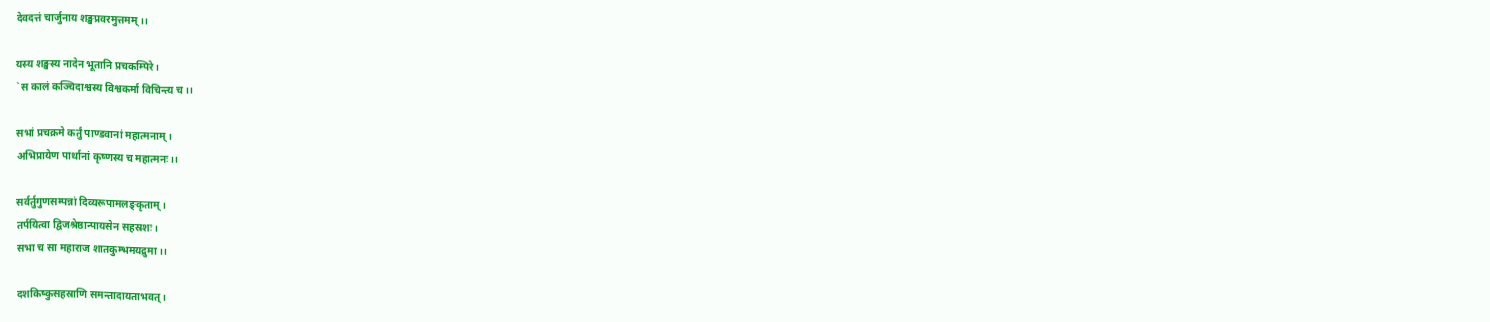देवदत्तं चार्जुनाय शङ्खप्रवरमुत्तमम्।।

यस्य शङ्खस्य नादेन भूतानि प्रचकम्पिरे।
`स कालं कञ्चिदाश्वस्य विश्वकर्मा विचिन्त्य च।।

सभां प्रचक्रमे कर्तुं पाण्डवानां महात्मनाम्।
अभिप्रायेण पार्थानां कृष्णस्य च महात्मनः।।

सर्वर्तुगुणसम्पन्नां दिव्यरूपामलङ्कृताम्।
तर्पयित्वा द्विजश्रेष्ठान्पायसेन सहस्रशः।
सभा च सा महाराज शातकुम्भमयद्रुमा।।

दशकिष्कुसहस्राणि समन्तादायताभवत्।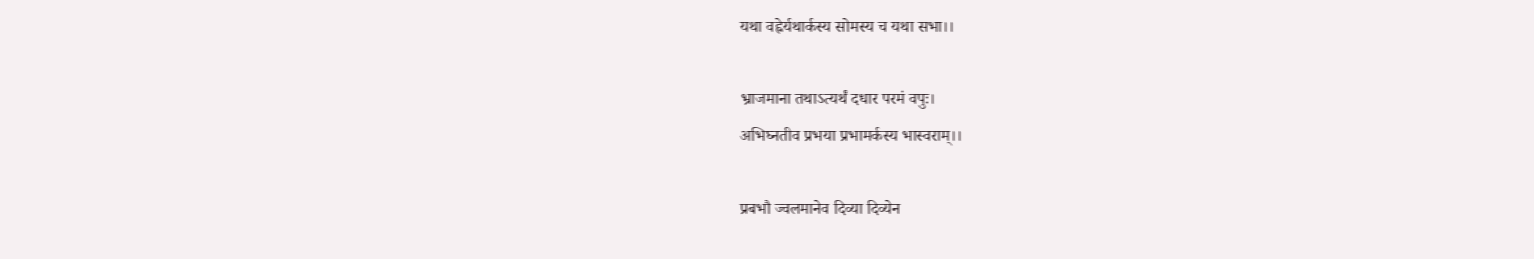यथा वह्नेर्यथार्कस्य सोमस्य च यथा सभा।।

भ्राजमाना तथाऽत्यर्थं दधार परमं वपुः।
अभिघ्नतीव प्रभया प्रभामर्कस्य भास्वराम्।।

प्रबभौ ज्वलमानेव दिव्या दिव्येन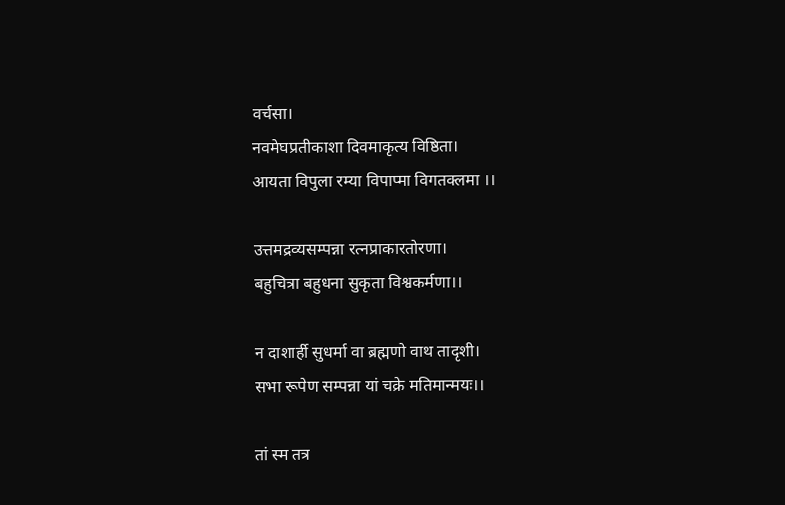वर्चसा।
नवमेघप्रतीकाशा दिवमाकृत्य विष्ठिता।
आयता विपुला रम्या विपाप्मा विगतक्लमा ।।

उत्तमद्रव्यसम्पन्ना रत्नप्राकारतोरणा।
बहुचित्रा बहुधना सुकृता विश्वकर्मणा।।

न दाशार्ही सुधर्मा वा ब्रह्मणो वाथ तादृशी।
सभा रूपेण सम्पन्ना यां चक्रे मतिमान्मयः।।

तां स्म तत्र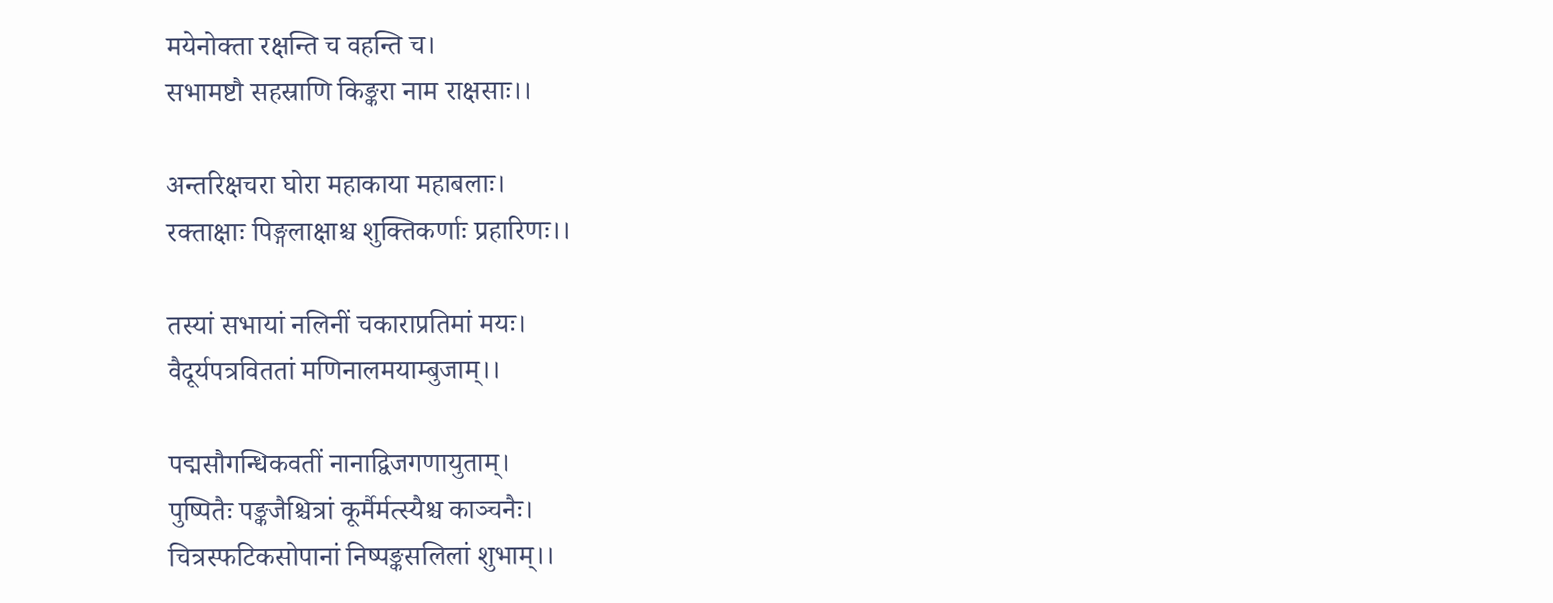मयेनोक्ता रक्षन्ति च वहन्ति च।
सभामष्टौ सहस्राणि किङ्करा नाम राक्षसाः।।

अन्तरिक्षचरा घोरा महाकाया महाबलाः।
रक्ताक्षाः पिङ्गलाक्षाश्च शुक्तिकर्णाः प्रहारिणः।।

तस्यां सभायां नलिनीं चकाराप्रतिमां मयः।
वैदूर्यपत्रविततां मणिनालमयाम्बुजाम्।।

पद्मसौगन्धिकवतीं नानाद्विजगणायुताम्।
पुष्पितैः पङ्कजैश्चित्रां कूर्मैर्मत्स्यैश्च काञ्चनैः।
चित्रस्फटिकसोपानां निष्पङ्कसलिलां शुभाम्।।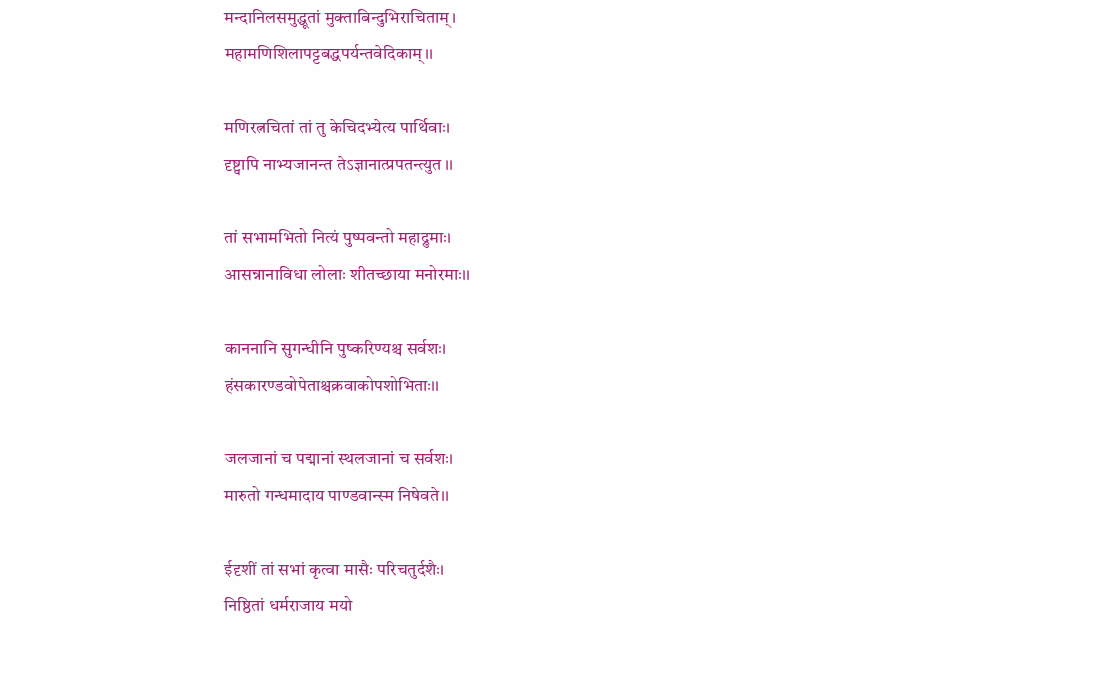मन्दानिलसमुद्धूतां मुक्ताबिन्दुभिराचिताम्।
महामणिशिलापट्टबद्धपर्यन्तवेदिकाम्।।

मणिरत्नचितां तां तु केचिदभ्येत्य पार्थिवाः।
दृष्ट्वापि नाभ्यजानन्त तेऽज्ञानात्प्रपतन्त्युत ।।

तां सभामभितो नित्यं पुष्पवन्तो महाद्रुमाः।
आसन्नानाविधा लोलाः शीतच्छाया मनोरमाः।।

काननानि सुगन्धीनि पुष्करिण्यश्च सर्वशः।
हंसकारण्डवोपेताश्चक्रवाकोपशोभिताः।।

जलजानां च पद्मानां स्थलजानां च सर्वशः।
मारुतो गन्धमादाय पाण्डवान्स्म निषेवते।।

ईदृशीं तां सभां कृत्वा मासैः परिचतुर्दशैः।
निष्ठितां धर्मराजाय मयो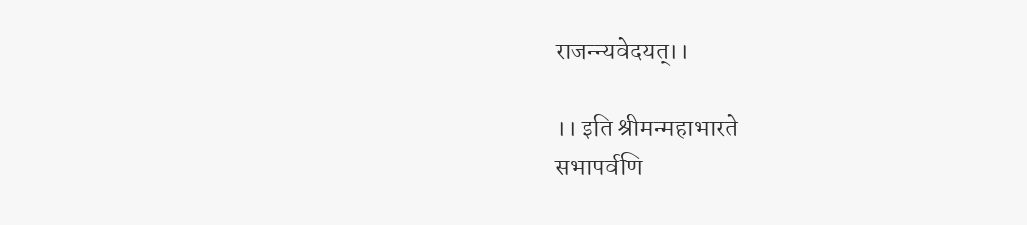राजन्न्यवेदयत्।।

।। इति श्रीमन्महाभारते
सभापर्वणि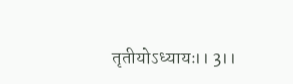तृतीयोऽध्यायः।। 3।।